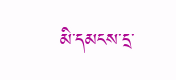མི་དམངས་དྲ་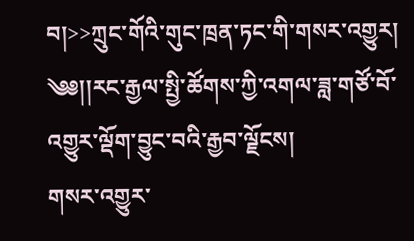བ།>>ཀྲུང་གོའི་གུང་ཁྲན་ཏང་གི་གསར་འགྱུར།
༄༅།།རང་རྒྱལ་སྤྱི་ཚོགས་ཀྱི་འགལ་ཟླ་གཙོ་བོ་འགྱུར་ལྡོག་བྱུང་བའི་རྒྱབ་ལྗོངས།
གསར་འགྱུར་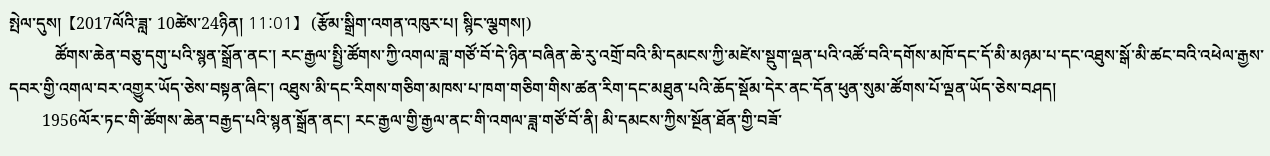སྤེལ་དུས།  【2017ལོའི་ཟླ་ 10ཚེས་24ཉིན། 11:01】   (རྩོམ་སྒྲིག་འགན་འཁུར་པ། སྙིང་ལྕགས།)
           ཚོགས་ཆེན་བཅུ་དགུ་པའི་སྙན་སྒྲོན་ནང་། རང་རྒྱལ་སྤྱི་ཚོགས་ཀྱི་འགལ་ཟླ་གཙོ་བོ་དེ་ཉིན་བཞིན་ཆེ་རུ་འགྲོ་བའི་མི་དམངས་ཀྱི་མཛེས་སྡུག་ལྡན་པའི་འཚོ་བའི་དགོས་མཁོ་དང་དོ་མི་མཉམ་པ་དང་འཐུས་སྒོ་མི་ཚང་བའི་འཕེལ་རྒྱས་དབར་གྱི་འགལ་བར་འགྱུར་ཡོད་ཅེས་བསྟན་ཞིང་། འཐུས་མི་དང་རིགས་གཅིག་མཁས་པ་ཁག་གཅིག་གིས་ཚན་རིག་དང་མཐུན་པའི་ཆོད་སྡོམ་དེར་ནང་དོན་ཕུན་སུམ་ཚོགས་པོ་ལྡན་ཡོད་ཅེས་བཤད།
        1956ལོར་ཏང་གི་ཚོགས་ཆེན་བརྒྱད་པའི་སྙན་སྒྲོན་ནང་། རང་རྒྱལ་གྱི་རྒྱལ་ནང་གི་འགལ་ཟླ་གཙོ་བོ་ནི། མི་དམངས་ཀྱིས་སྔོན་ཐོན་གྱི་བཟོ་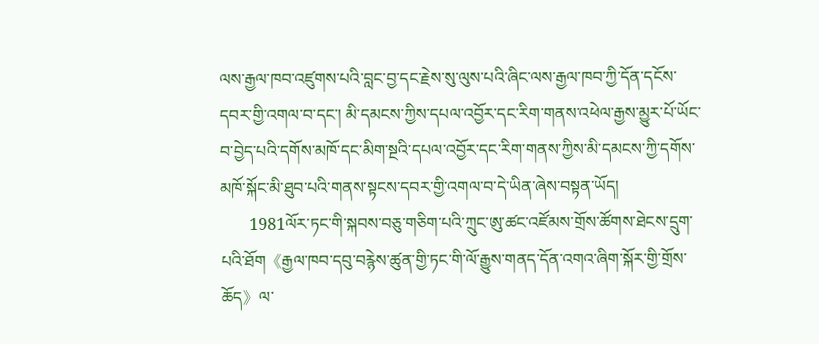ལས་རྒྱལ་ཁབ་འཛུགས་པའི་བླང་བྱ་དང་རྗེས་སུ་ལུས་པའི་ཞིང་ལས་རྒྱལ་ཁབ་ཀྱི་དོན་དངོས་དབར་གྱི་འགལ་བ་དང་། མི་དམངས་ཀྱིས་དཔལ་འབྱོར་དང་རིག་གནས་འཕེལ་རྒྱས་མྱུར་པོ་ཡོང་བ་བྱེད་པའི་དགོས་མཁོ་དང་མིག་སྔའི་དཔལ་འབྱོར་དང་རིག་གནས་ཀྱིས་མི་དམངས་ཀྱི་དགོས་མཁོ་སྐོང་མི་ཐུབ་པའི་གནས་སྟངས་དབར་གྱི་འགལ་བ་དེ་ཡིན་ཞེས་བསྟན་ཡོད།
       1981ལོར་ཏང་གི་སྐབས་བཅུ་གཅིག་པའི་ཀྲུང་ཨུ་ཚང་འཛོམས་གྲོས་ཚོགས་ཐེངས་དྲུག་པའི་ཐོག《རྒྱལ་ཁབ་དབུ་བརྙེས་ཚུན་གྱི་ཏང་གི་ལོ་རྒྱུས་གནད་དོན་འགའ་ཞིག་སྐོར་གྱི་གྲོས་ཆོད》ལ་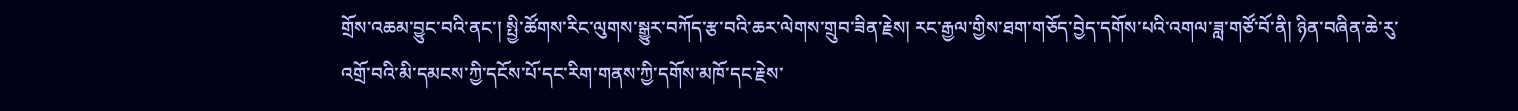གྲོས་འཆམ་བྱུང་བའི་ནང་། སྤྱི་ཚོགས་རིང་ལུགས་སྒྱུར་བཀོད་རྩ་བའི་ཆར་ལེགས་གྲུབ་ཟིན་རྗེས། རང་རྒྱལ་གྱིས་ཐག་གཅོད་བྱེད་དགོས་པའི་འགལ་ཟླ་གཙོ་བོ་ནི། ཉིན་བཞིན་ཆེ་རུ་འགྲོ་བའི་མི་དམངས་ཀྱི་དངོས་པོ་དང་རིག་གནས་ཀྱི་དགོས་མཁོ་དང་རྗེས་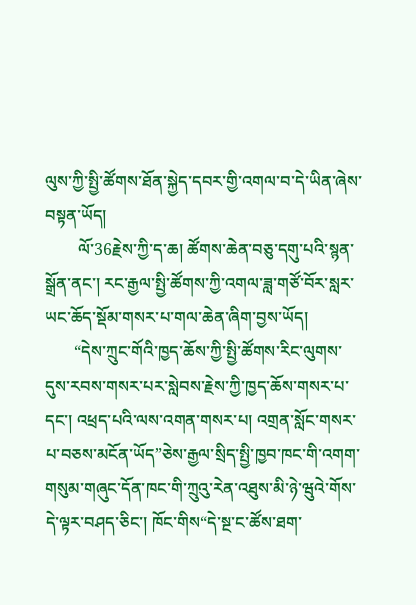ལུས་ཀྱི་སྤྱི་ཚོགས་ཐོན་སྐྱེད་དབར་གྱི་འགལ་བ་དེ་ཡིན་ཞེས་བསྟན་ཡོད།
        ལོ་36རྗེས་ཀྱི་ད་ཆ། ཚོགས་ཆེན་བཅུ་དགུ་པའི་སྙན་སྒྲོན་ནང་། རང་རྒྱལ་སྤྱི་ཚོགས་ཀྱི་འགལ་ཟླ་གཙོ་བོར་སླར་ཡང་ཆོད་སྡོམ་གསར་པ་གལ་ཆེན་ཞིག་བྱས་ཡོད།
       “དེས་ཀྲུང་གོའི་ཁྱད་ཆོས་ཀྱི་སྤྱི་ཚོགས་རིང་ལུགས་དུས་རབས་གསར་པར་སླེབས་རྗེས་ཀྱི་ཁྱད་ཆོས་གསར་པ་དང་། འཕྲད་པའི་ལས་འགན་གསར་པ། འགྲན་སློང་གསར་པ་བཅས་མངོན་ཡོད”ཅེས་རྒྱལ་སྲིད་སྤྱི་ཁྱབ་ཁང་གི་འགག་གསུམ་གཞུང་དོན་ཁང་གི་ཀྲུའུ་རེན་འཐུས་མི་ཉེ་ཝུའེ་གོས་དེ་ལྟར་བཤད་ཅིང་། ཁོང་གིས“དེ་སྔ་ང་ཚོས་ཐག་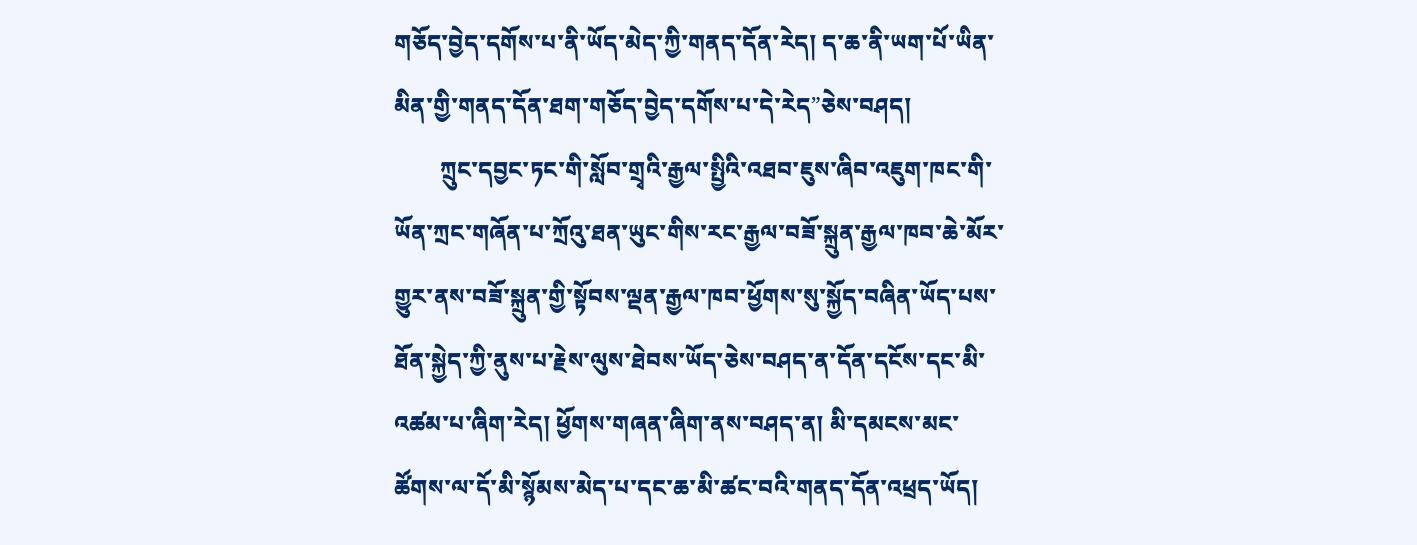གཅོད་བྱེད་དགོས་པ་ནི་ཡོད་མེད་ཀྱི་གནད་དོན་རེད། ད་ཆ་ནི་ཡག་པོ་ཡིན་མིན་གྱི་གནད་དོན་ཐག་གཅོད་བྱེད་དགོས་པ་དེ་རེད”ཅེས་བཤད།
        ཀྲུང་དབྱང་ཏང་གི་སློབ་གྲྭའི་རྒྱལ་སྤྱིའི་འཐབ་ཇུས་ཞིབ་འཇུག་ཁང་གི་ཡོན་ཀྲང་གཞོན་པ་ཀྲོའུ་ཐན་ཡུང་གིས་རང་རྒྱལ་བཟོ་སྐྲུན་རྒྱལ་ཁབ་ཆེ་མོར་གྱུར་ནས་བཟོ་སྐྲུན་གྱི་སྟོབས་ལྡན་རྒྱལ་ཁབ་ཕྱོགས་སུ་སྐྱོད་བཞིན་ཡོད་པས་ཐོན་སྐྱེད་ཀྱི་ནུས་པ་རྗེས་ལུས་ཐེབས་ཡོད་ཅེས་བཤད་ན་དོན་དངོས་དང་མི་འཚམ་པ་ཞིག་རེད། ཕྱོགས་གཞན་ཞིག་ནས་བཤད་ན། མི་དམངས་མང་ཚོགས་ལ་དོ་མི་སྙོམས་མེད་པ་དང་ཆ་མི་ཚང་བའི་གནད་དོན་འཕྲད་ཡོད།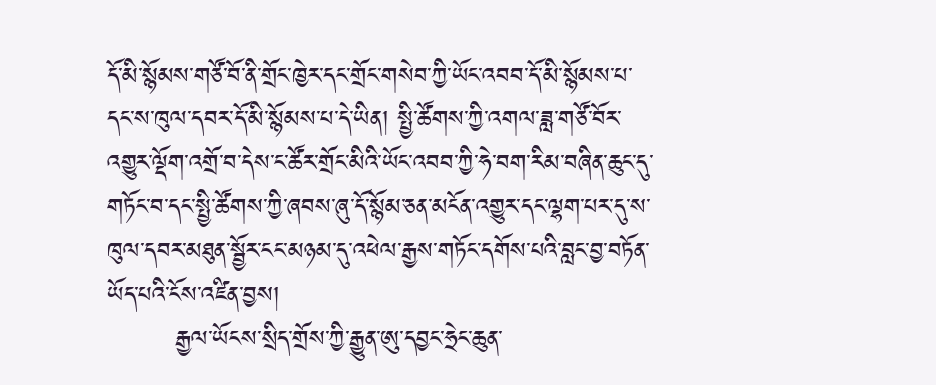དོ་མི་སྙོམས་གཙོ་བོ་ནི་གྲོང་ཁྱེར་དང་གྲོང་གསེབ་ཀྱི་ཡོང་འབབ་དོ་མི་སྙོམས་པ་དང་ས་ཁུལ་དབར་དོ་མི་སྙོམས་པ་དེ་ཡིན། སྤྱི་ཚོགས་ཀྱི་འགལ་ཟླ་གཙོ་བོར་འགྱུར་ལྡོག་འགྲོ་བ་དེས་ང་ཚོར་གྲོང་མིའི་ཡོང་འབབ་ཀྱི་ཧེ་བག་རིམ་བཞིན་ཆུང་དུ་གཏོང་བ་དང་སྤྱི་ཚོགས་ཀྱི་ཞབས་ཞུ་དོ་སྙོམ་ཅན་མངོན་འགྱུར་དང་ལྷག་པར་དུ་ས་ཁུལ་དབར་མཐུན་སྦྱོར་ངང་མཉམ་དུ་འཕེལ་རྒྱས་གཏོང་དགོས་པའི་བླང་བྱ་བཏོན་ཡོད་པའི་ངོས་འཛིན་བྱས།
        རྒྱལ་ཡོངས་སྲིད་གྲོས་ཀྱི་རྒྱུན་ཨུ་དབྱང་ཧྲེང་ཆུན་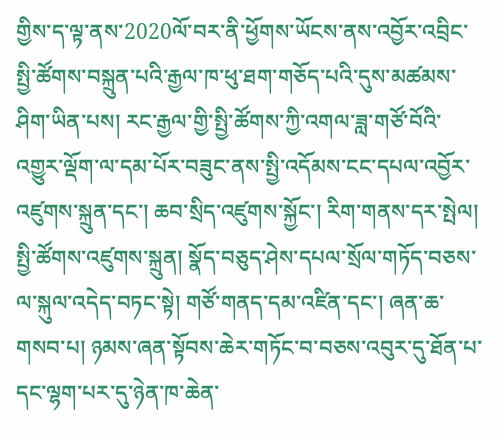གྱིས་ད་ལྟ་ནས་2020ལོ་བར་ནི་ཕྱོགས་ཡོངས་ནས་འབྱོར་འབྲིང་སྤྱི་ཚོགས་བསྐྲུན་པའི་རྒྱལ་ཁ་ཕུ་ཐག་གཅོད་པའི་དུས་མཚམས་ཤིག་ཡིན་པས། རང་རྒྱལ་གྱི་སྤྱི་ཚོགས་ཀྱི་འགལ་ཟླ་གཙོ་བོའི་འགྱུར་ལྡོག་ལ་དམ་པོར་བཟུང་ནས་སྤྱི་འདོམས་ངང་དཔལ་འབྱོར་འཛུགས་སྐྲུན་དང་། ཆབ་སྲིད་འཛུགས་སྐྱོང་། རིག་གནས་དར་སྤེལ། སྤྱི་ཚོགས་འཛུགས་སྐྲུན། སྣོད་བཅུད་ཤེས་དཔལ་སྲོལ་གཏོད་བཅས་ལ་སྐུལ་འདེད་བཏང་སྟེ། གཙོ་གནད་དམ་འཛིན་དང་། ཞན་ཆ་གསབ་པ། ཉམས་ཞན་སྟོབས་ཆེར་གཏོང་བ་བཅས་འབུར་དུ་ཐོན་པ་དང་ལྷག་པར་དུ་ཉེན་ཁ་ཆེན་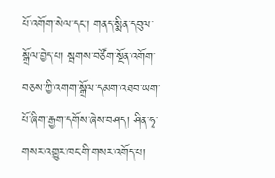པོ་འགོག་སེལ་དང་། གནད་སྨིན་དབུལ་སྒྲོལ་བྱེད་པ། སྦགས་བཙོག་སྔོན་འགོག་བཅས་ཀྱི་འགག་སྒྲོལ་དམག་འཐབ་ཡག་པོ་ཞིག་རྒྱག་དགོས་ཞེས་བཤད། ཤིན་ཧྭ་གསར་འགྱུར་ཁང་གི་གསར་འགོད་པ།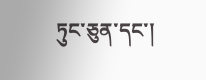ཏུང་ཅུན་དང་།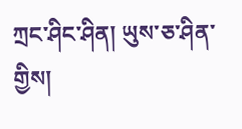ཀྲང་ཤིང་ཤིན། ཡུས་ཅ་ཤིན་གྱིས།